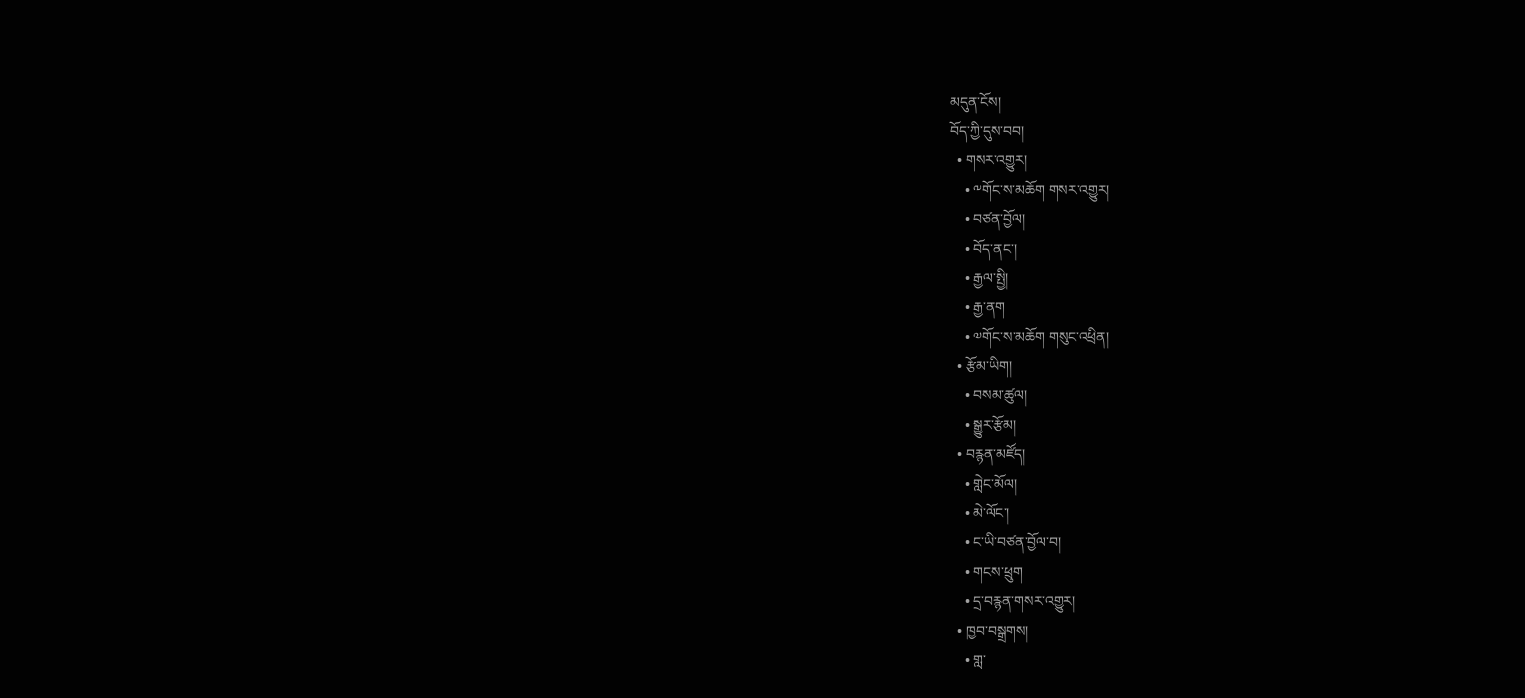མདུན་ངོས།
བོད་ཀྱི་དུས་བབ།
  • གསར་འགྱུར།
    • ༸གོང་ས་མཆོག གསར་འགྱུར།
    • བཙན་བྱོལ།
    • བོད་ནང་།
    • རྒྱལ་སྤྱི།
    • རྒྱ་ནག
    • ༧གོང་ས་མཆོག གསུང་འཕྲིན།
  • རྩོམ་ཡིག།
    • བསམ་ཚུལ།
    • སྒྱུར་རྩོམ།
  • བརྙན་མཛོད།
    • གླེང་མོལ།
    • མེ་ལོང་།
    • ང་ཡི་བཙན་བྱོལ་བ།
    • གངས་ཕྲུག
    • དྲ་བརྙན་གསར་འགྱུར།
  • ཁྱབ་བསྒྲགས།
    • གླ་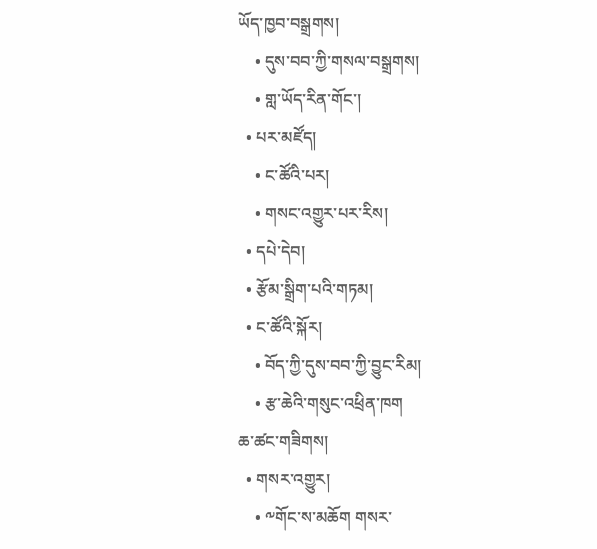ཡོད་ཁྱབ་བསྒྲགས།
    • དུས་བབ་ཀྱི་གསལ་བསྒྲགས།
    • གླ་ཡོད་རིན་གོང་།
  • པར་མཛོད།
    • ང་ཚོའི་པར།
    • གསང་འགྱུར་པར་རིས།
  • དཔེ་དེབ།
  • རྩོམ་སྒྲིག་པའི་གཏམ།
  • ང་ཚོའི་སྐོར།
    • བོད་ཀྱི་དུས་བབ་ཀྱི་བྱུང་རིམ།
    • རྩ་ཆེའི་གསུང་འཕྲིན་ཁག
ཆ་ཚང་གཟིགས།
  • གསར་འགྱུར།
    • ༸གོང་ས་མཆོག གསར་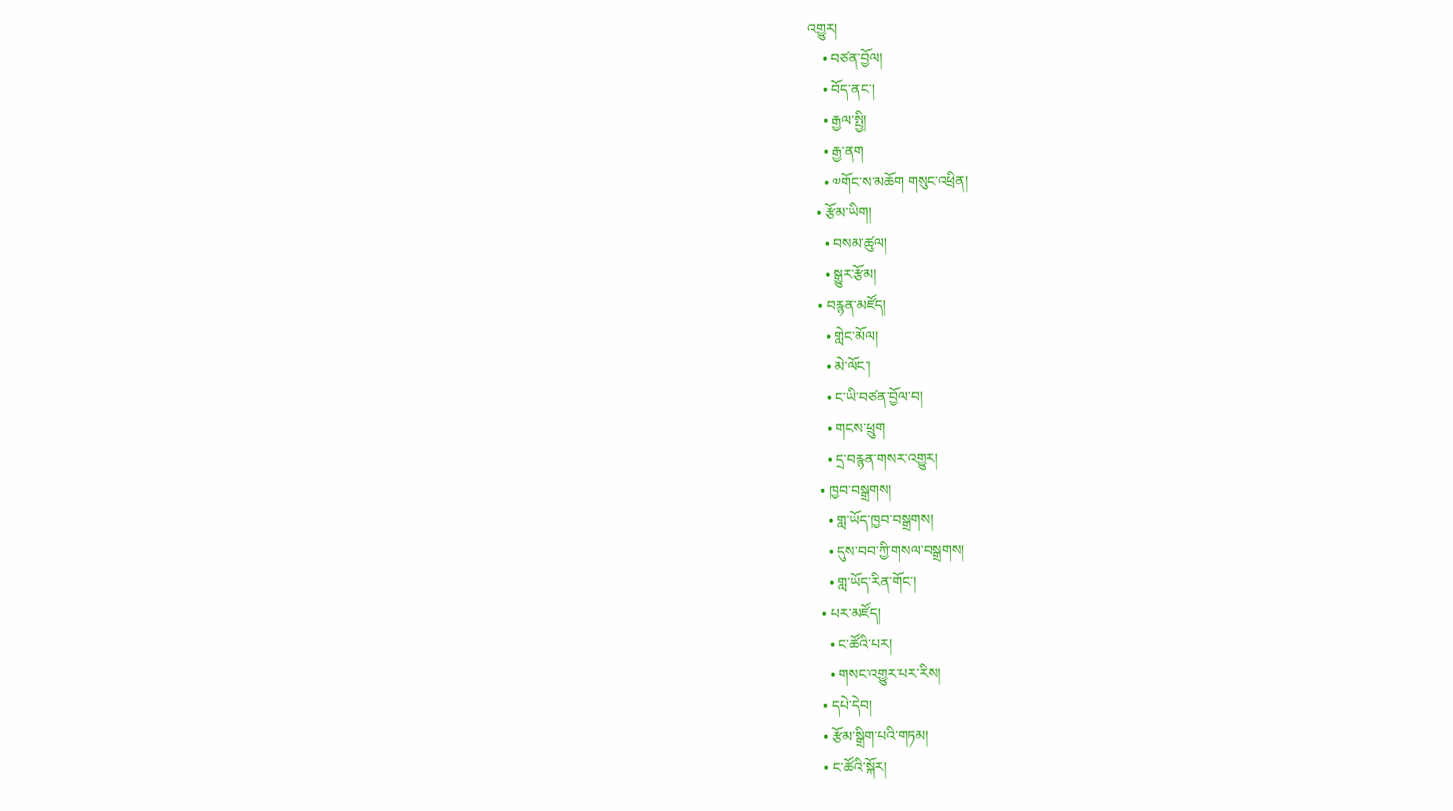འགྱུར།
    • བཙན་བྱོལ།
    • བོད་ནང་།
    • རྒྱལ་སྤྱི།
    • རྒྱ་ནག
    • ༧གོང་ས་མཆོག གསུང་འཕྲིན།
  • རྩོམ་ཡིག།
    • བསམ་ཚུལ།
    • སྒྱུར་རྩོམ།
  • བརྙན་མཛོད།
    • གླེང་མོལ།
    • མེ་ལོང་།
    • ང་ཡི་བཙན་བྱོལ་བ།
    • གངས་ཕྲུག
    • དྲ་བརྙན་གསར་འགྱུར།
  • ཁྱབ་བསྒྲགས།
    • གླ་ཡོད་ཁྱབ་བསྒྲགས།
    • དུས་བབ་ཀྱི་གསལ་བསྒྲགས།
    • གླ་ཡོད་རིན་གོང་།
  • པར་མཛོད།
    • ང་ཚོའི་པར།
    • གསང་འགྱུར་པར་རིས།
  • དཔེ་དེབ།
  • རྩོམ་སྒྲིག་པའི་གཏམ།
  • ང་ཚོའི་སྐོར།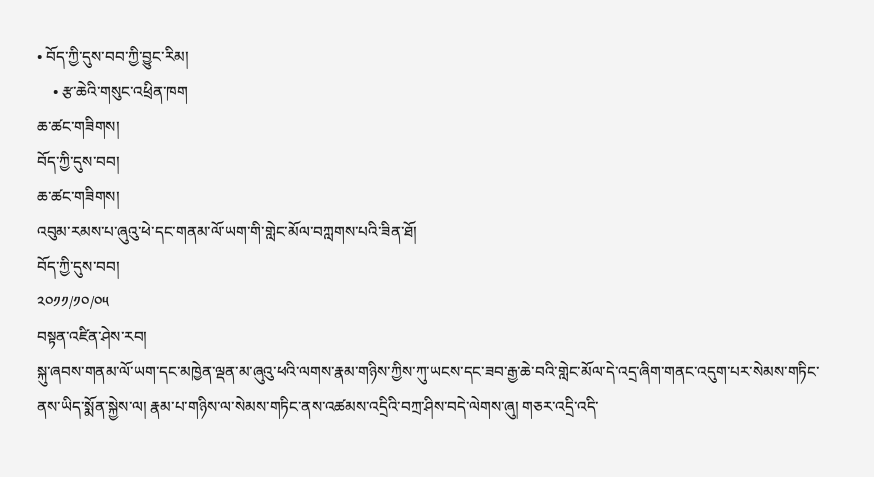• བོད་ཀྱི་དུས་བབ་ཀྱི་བྱུང་རིམ།
    • རྩ་ཆེའི་གསུང་འཕྲིན་ཁག
ཆ་ཚང་གཟིགས།
བོད་ཀྱི་དུས་བབ།
ཆ་ཚང་གཟིགས།
འབུམ་རམས་པ་ཞུའུ་ཕེ་དང་གནམ་ལོ་ཡག་གི་གླེང་མོལ་བཀླགས་པའི་ཟིན་ཐོ།
བོད་ཀྱི་དུས་བབ།
༢༠༡༡/༡༠/༠༥
བསྟན་འཛིན་ཤེས་རབ།
སྐུ་ཞབས་གནམ་ལོ་ཡག་དང་མཁྱེན་ལྡན་མ་ཞུའུ་ཕའི་ལགས་རྣམ་གཉིས་ཀྱིས་ཀུ་ཡངས་དང་ཟབ་རྒྱ་ཆེ་བའི་གླེང་མོལ་དེ་འདྲ་ཞིག་གནང་འདུག་པར་སེམས་གཏིང་ནས་ཡིད་སྨོན་སྐྱེས་ལ། རྣམ་པ་གཉིས་ལ་སེམས་གཏིང་ནས་འཚམས་འདྲིའི་བཀྲ་ཤིས་བདེ་ལེགས་ཞུ། གཅར་འདྲི་འདི་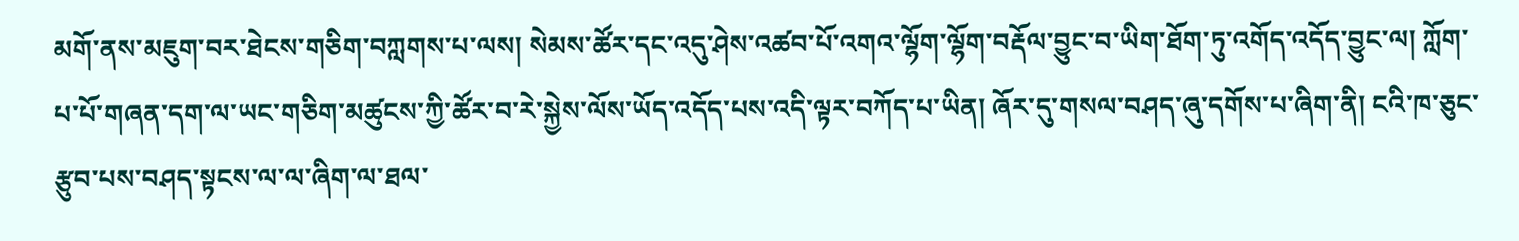མགོ་ནས་མཇུག་བར་ཐེངས་གཅིག་བཀླགས་པ་ལས། སེམས་ཚོར་དང་འདུ་ཤེས་འཚབ་པོ་འགའ་ལྷོག་ལྷོག་བརྡོལ་བྱུང་བ་ཡིག་ཐོག་ཏུ་འགོད་འདོད་བྱུང་ལ། ཀློག་པ་པོ་གཞན་དག་ལ་ཡང་གཅིག་མཚུངས་ཀྱི་ཚོར་བ་རེ་སྐྱེས་ལོས་ཡོད་འདོད་པས་འདི་ལྟར་བཀོད་པ་ཡིན། ཞོར་དུ་གསལ་བཤད་ཞུ་དགོས་པ་ཞིག་ནི། ངའི་ཁ་ཅུང་རྩུབ་པས་བཤད་སྟངས་ལ་ལ་ཞིག་ལ་ཐལ་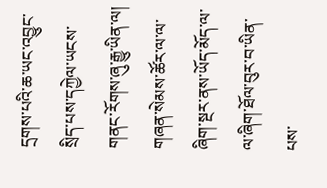དྲགས་པའི་ཆ་ཡང་འབྱུང་སྲིད་པས་དཀྱེལ་ཡངས་གནང་རོགས་ཞུ་རྒྱུ་ཡིན་ལ། གཞན་སེམས་ཚོར་ལ་ལ་ཞིག་སྔར་ནས་ཡོད་མོད་ལ་ལ་ཞིག་ཐོལ་བུར་བ་ཡིན་པས་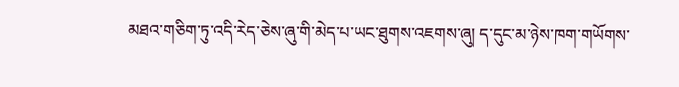མཐའ་གཅིག་ཏུ་འདི་རེད་ཅེས་ཞུ་གི་མེད་པ་ཡང་ཐུགས་འཇགས་ཞུ། ད་དུང་མ་ཉེས་ཁག་གཡོགས་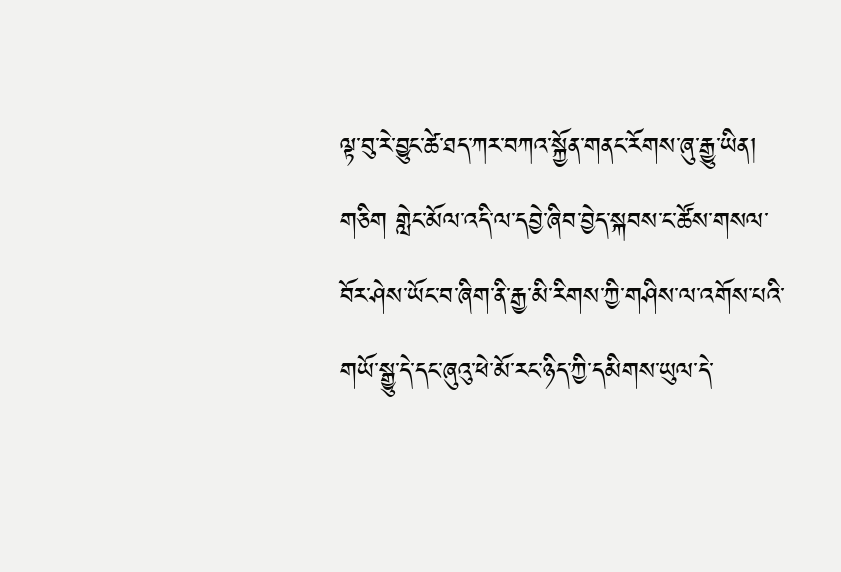ལྟ་བུ་རེ་བྱུང་ཚེ་ཐད་ཀར་བཀའ་སྐྱོན་གནང་རོགས་ཞུ་རྒྱུ་ཡིན།
གཅིག གླེང་མོལ་འདི་ལ་དབྱེ་ཞིབ་བྱེད་སྐབས་ང་ཚོས་གསལ་བོར་ཤེས་ཡོང་བ་ཞིག་ནི་རྒྱ་མི་རིགས་ཀྱི་གཤིས་ལ་འགོས་པའི་གཡོ་སྒྱུ་དེ་དང་ཞུའུ་ཕེ་མོ་རང་ཉིད་ཀྱི་དམིགས་ཡུལ་དེ་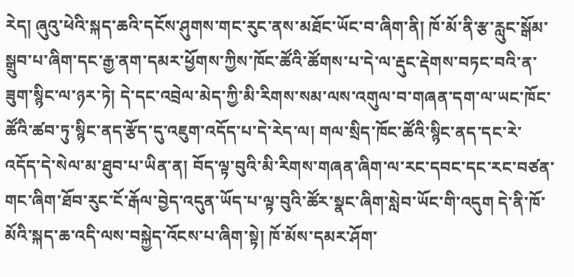རེད། ཞུའུ་ཕེའི་སྐད་ཆའི་དངོས་ཤུགས་གང་རུང་ནས་མཐོང་ཡོང་བ་ཞིག་ནི། ཁོ་མོ་ནི་རྩ་རླུང་སྒོམ་སྒྲུབ་པ་ཞིག་དང་རྒྱ་ནག་དམར་ཕྱོགས་ཀྱིས་ཁོང་ཚོའི་ཚོགས་པ་དེ་ལ་རྡུང་རྡེགས་བཏང་བའི་ན་ཟུག་སྙིང་ལ་ཉར་ཏེ། དེ་དང་འབྲེལ་མེད་ཀྱི་མི་རིགས་སམ་ལས་འགུལ་བ་གཞན་དག་ལ་ཡང་ཁོང་ཚོའི་ཚབ་ཏུ་སྙིང་ནད་རྩོད་དུ་འཇུག་འདོད་པ་དེ་རེད་ལ། གལ་སྲིད་ཁོང་ཚོའི་སྙིང་ནད་དང་རེ་འདོད་དེ་སེལ་མ་ཐུབ་པ་ཡིན་ན། བོད་ལྟ་བུའི་མི་རིགས་གཞན་ཞིག་ལ་རང་དབང་དང་རང་བཙན་གང་ཞིག་ཐོབ་རུང་ངོ་རྒོལ་བྱེད་འདུན་ཡོད་པ་ལྟ་བུའི་ཚོར་སྣང་ཞིག་སླེབ་ཡོང་གི་འདུག དེ་ནི་ཁོ་མོའི་སྐད་ཆ་འདི་ལས་བསྐྱེད་འོངས་པ་ཞིག་སྟེ། ཁོ་མོས་དམར་ཤོག་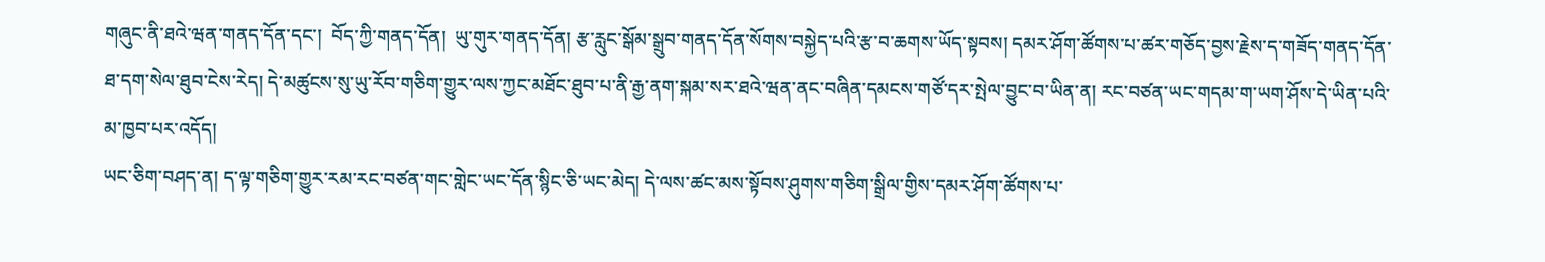གཞུང་ནི་ཐའེ་ཝན་གནད་དོན་དང་།  བོད་ཀྱི་གནད་དོན།  ཡུ་གུར་གནད་དོན། རྩ་རླུང་སྒོམ་སྒྲུབ་གནད་དོན་སོགས་བསྐྱེད་པའི་རྩ་བ་ཆགས་ཡོད་སྟབས། དམར་ཤོག་ཚོགས་པ་ཚར་གཅོད་བྱས་རྗེས་ད་གཟོད་གནད་དོན་ཐ་དག་སེལ་ཐུབ་ངེས་རེད། དེ་མཚུངས་སུ་ཡུ་རོབ་གཅིག་གྱུར་ལས་ཀྱང་མཐོང་ཐུབ་པ་ནི་རྒྱ་ནག་སྐམ་སར་ཐའེ་ཝན་ནང་བཞིན་དམངས་གཙོ་དར་སྤེལ་བྱུང་བ་ཡིན་ན། རང་བཙན་ཡང་གདམ་ག་ཡག་ཤོས་དེ་ཡིན་པའི་མ་ཁྱབ་པར་འདོད།
ཡང་ཅིག་བཤད་ན། ད་ལྟ་གཅིག་གྱུར་རམ་རང་བཙན་གང་གླེང་ཡང་དོན་སྙིང་ཅི་ཡང་མེད། དེ་ལས་ཚང་མས་སྟོབས་ཤུགས་གཅིག་སྒྲིལ་གྱིས་དམར་ཤོག་ཚོགས་པ་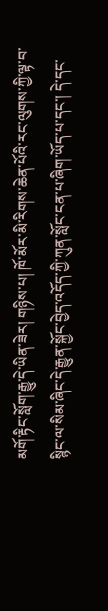མགོ་རྟིང་སློག་རྒྱུ་དེ་ཡིན་ཟེར། གཉིས་པ། ཁོ་མོར་མི་རིགས་ཆེན་པོའི་རང་ལུགས་ཀྱི་ལྟ་བ་སྙིང་ལ་སིམ་ཞིང་དེ་རྒྱུན་སྐྱོང་བྱེད་འདོད་ཀྱི་ཀུན་སློང་ངན་པ་ཞིག་ཡོད་པ་དང་། དེ་དང་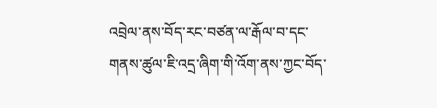འབྲེལ་ནས་བོད་རང་བཙན་ལ་རྒོལ་བ་དང་གནས་ཚུལ་ཇི་འདྲ་ཞིག་གི་འོག་ནས་ཀྱང་བོད་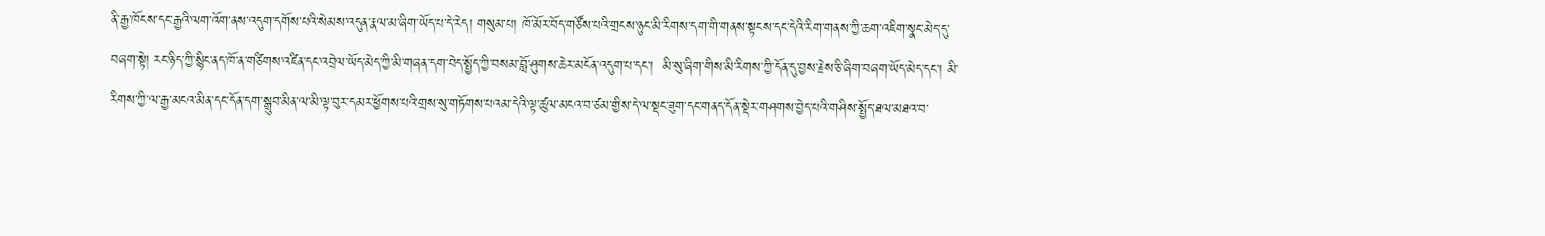ནི་རྒྱ་ཁོངས་དང་རྒྱའི་ལག་འོག་ནས་འདུག་དགོས་པའི་སེམས་འདུན་རྣལ་མ་ཞིག་ཡོད་པ་དེ་རེད། གསུམ་པ། ཁོ་མོར་བོད་གཙོས་པའི་གྲངས་ཉུང་མི་རིགས་དག་གི་གནས་སྟངས་དང་དེའི་རིག་གནས་ཀྱི་ཆག་འཇིག་སྣང་མེད་དུ་བཞག་སྟེ། རང་ཉིད་ཀྱི་སྙིང་ནད་ཁོ་ན་གཙིགས་འཛིན་དང་འབྲེལ་ཡོད་མེད་ཀྱི་མི་གཞན་དག་བེད་སྤྱོད་ཀྱི་བསམ་བློ་ཤུགས་ཆེར་མངོན་འདུག་པ་དང་།  མི་སུ་ཞིག་གིས་མི་རིགས་ཀྱི་དོན་དུ་བྱས་རྗེས་ཅི་ཞིག་བཞག་ཡོད་མེད་དང་། མི་རིགས་ཀྱི་ལ་རྒྱ་མངའ་མིན་དང་དོན་དག་སྒྲུབ་མིན་ལ་མི་ལྟ་བུར་དམར་ཕྱོགས་པའི་གྲས་སུ་གཏོགས་པའམ་དེའི་ལྟ་ཚུལ་མངའ་བ་ཙམ་གྱིས་དེ་ལ་སྡང་ཟུག་དང་གནད་དོན་སྡེར་གཤགས་བྱེད་པའི་གཤིས་སྤྱོད་ཐལ་མཐའ་བ་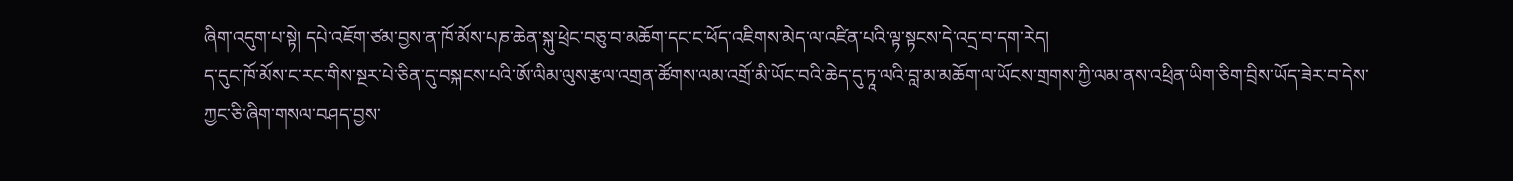ཞིག་འདུག་པ་སྟེ། དཔེ་འཇོག་ཙམ་བྱས་ན་ཁོ་མོས་པཎ་ཆེན་སྐུ་ཕྲེང་བཅུ་བ་མཆོག་དང་ང་ཕོད་འཇིགས་མེད་ལ་འཛིན་པའི་ལྟ་སྟངས་དེ་འདྲ་བ་དག་རེད།
ད་དུང་ཁོ་མོས་ང་རང་གིས་སྔར་པེ་ཅིན་དུ་བསྐངས་པའི་ཨོ་ལིམ་ལུས་རྩལ་འགྲན་ཚོགས་ལམ་འགྲོ་མི་ཡོང་བའི་ཆེད་དུ་ཏཱ་ལའི་བླ་མ་མཆོག་ལ་ཡོངས་གྲགས་ཀྱི་ལམ་ནས་འཕྲིན་ཡིག་ཅིག་བྲིས་ཡོད་ཟེར་བ་དེས་ཀྱང་ཅི་ཞིག་གསལ་བཤད་བྱས་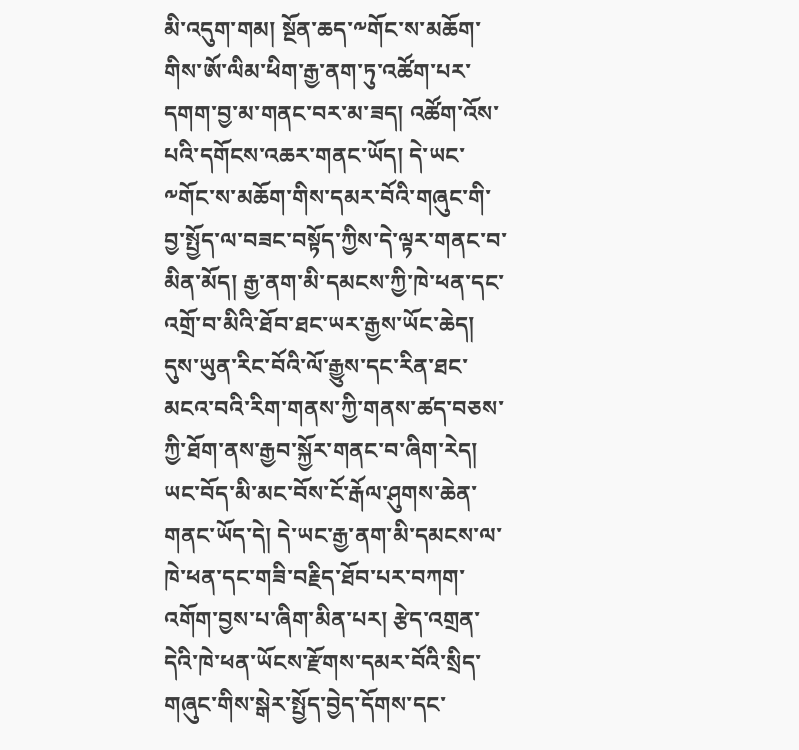མི་འདུག་གམ། སྔོན་ཆད་༸གོང་ས་མཆོག་གིས་ཨོ་ལིམ་ཕིག་རྒྱ་ནག་ཏུ་འཚོག་པར་དགག་བྱ་མ་གནང་བར་མ་ཟད། འཚོག་འོས་པའི་དགོངས་འཆར་གནང་ཡོད། དེ་ཡང་༸གོང་ས་མཆོག་གིས་དམར་བོའི་གཞུང་གི་བྱ་སྤྱོད་ལ་བཟང་བསྟོད་ཀྱིས་དེ་ལྟར་གནང་བ་མིན་མོད། རྒྱ་ནག་མི་དམངས་ཀྱི་ཁེ་ཕན་དང་འགྲོ་བ་མིའི་ཐོབ་ཐང་ཡར་རྒྱས་ཡོང་ཆེད། དུས་ཡུན་རིང་བོའི་ལོ་རྒྱུས་དང་རིན་ཐང་མངའ་བའི་རིག་གནས་ཀྱི་གནས་ཚད་བཅས་ཀྱི་ཐོག་ནས་རྒྱབ་སྐྱོར་གནང་བ་ཞིག་རེད། ཡང་བོད་མི་མང་བོས་ངོ་རྒོལ་ཤུགས་ཆེན་གནང་ཡོད་དེ། དེ་ཡང་རྒྱ་ནག་མི་དམངས་ལ་ཁེ་ཕན་དང་གཟི་བརྗིད་ཐོབ་པར་བཀག་འགོག་བྱས་པ་ཞིག་མིན་པར། རྩེད་འགྲན་དེའི་ཁེ་ཕན་ཡོངས་རྫོགས་དམར་བོའི་སྲིད་གཞུང་གིས་སྒེར་སྤྱོད་བྱེད་དོགས་དང་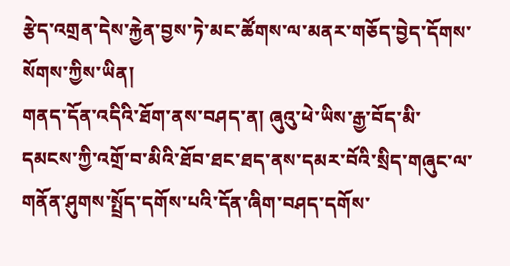རྩེད་འགྲན་དེས་རྐྱེན་བྱས་ཏེ་མང་ཚོགས་ལ་མནར་གཅོད་བྱེད་དོགས་སོགས་ཀྱིས་ཡིན།
གནད་དོན་འདིའི་ཐོག་ནས་བཤད་ན། ཞུའུ་ཕེ་ཡིས་རྒྱ་བོད་མི་དམངས་ཀྱི་འགྲོ་བ་མིའི་ཐོབ་ཐང་ཐད་ནས་དམར་བོའི་སྲིད་གཞུང་ལ་གནོན་ཤུགས་སྤྲོད་དགོས་པའི་དོན་ཞིག་བཤད་དགོས་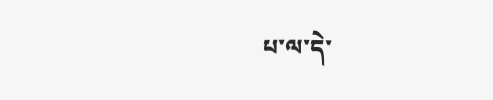པ་ལ་དེ་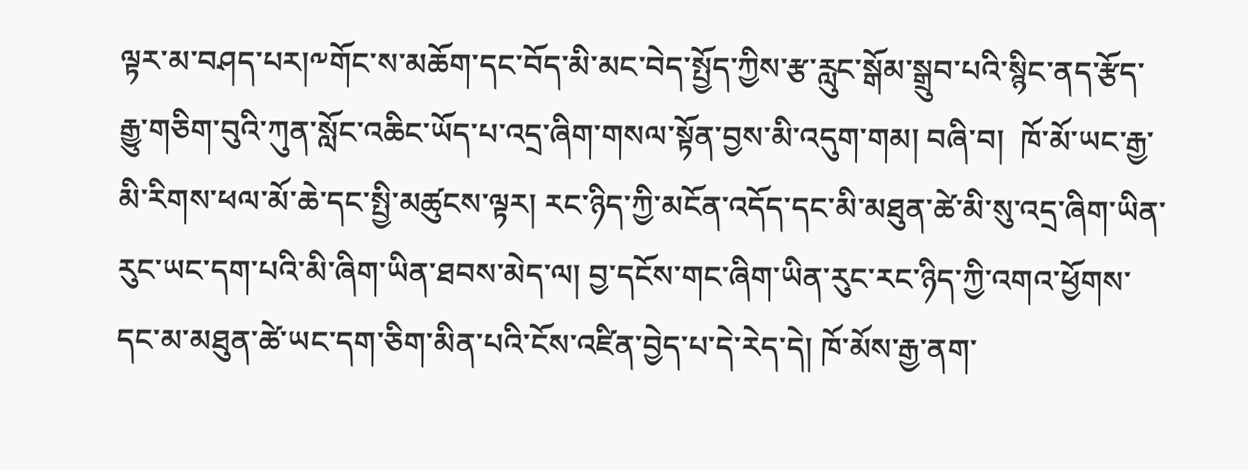ལྟར་མ་བཤད་པར།༸གོང་ས་མཆོག་དང་བོད་མི་མང་བེད་སྤྱོད་ཀྱིས་རྩ་རླུང་སྒོམ་སྒྲུབ་པའི་སྙིང་ནད་རྩོད་རྒྱུ་གཅིག་བུའི་ཀུན་སློང་འཆིང་ཡོད་པ་འདྲ་ཞིག་གསལ་སྟོན་བྱས་མི་འདུག་གམ། བཞི་བ།  ཁོ་མོ་ཡང་རྒྱ་མི་རིགས་ཕལ་མོ་ཆེ་དང་སྤྱི་མཚུངས་ལྟར། རང་ཉིད་ཀྱི་མངོན་འདོད་དང་མི་མཐུན་ཚེ་མི་སུ་འདྲ་ཞིག་ཡིན་རུང་ཡང་དག་པའི་མི་ཞིག་ཡིན་ཐབས་མེད་ལ། བྱ་དངོས་གང་ཞིག་ཡིན་རུང་རང་ཉིད་ཀྱི་འགའ་ཕྱོགས་དང་མ་མཐུན་ཚེ་ཡང་དག་ཅིག་མིན་པའི་ངོས་འཛིན་བྱེད་པ་དེ་རེད་དེ། ཁོ་མོས་རྒྱ་ནག་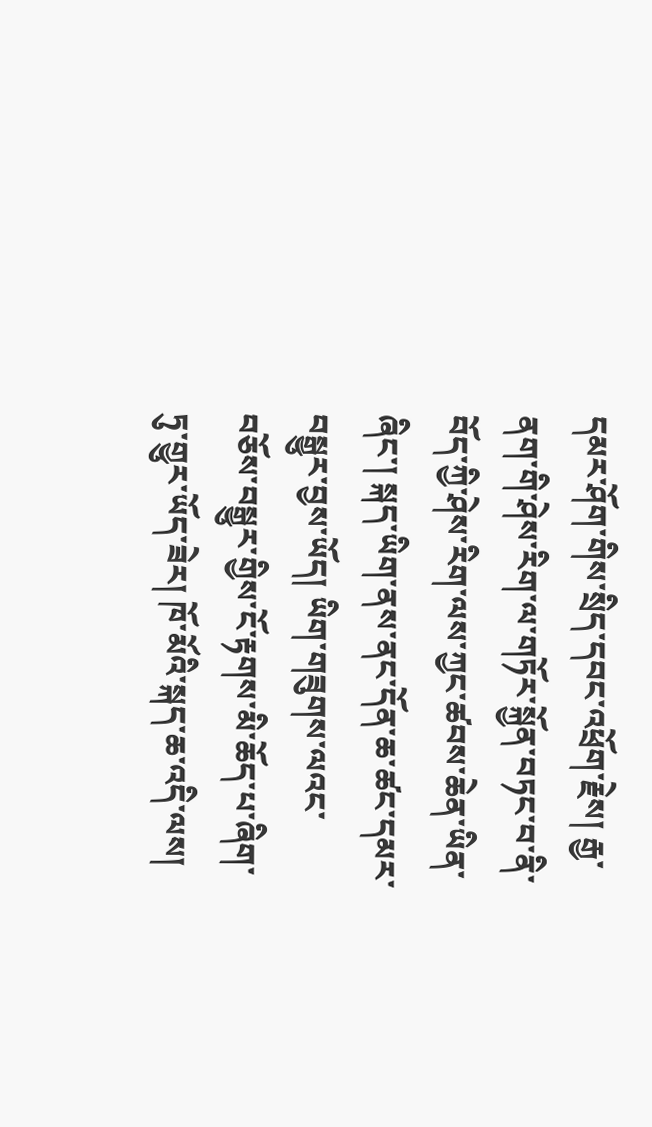དམར་ཤོག་གིས་སྲིད་དབང་འཕྲོག་རྗེས། རྒྱ་ནག་གི་ཤེས་རིག་ལ་གཏོར་སྐྱོན་བཏང་བ་ནི་བོད་ཀྱི་ཤེས་རིག་ལས་ཀྱང་ཚབས་ཆེན་ཡིན་ཞིང་། སྐད་ཡིག་ནས་ནང་དོན་ཆ་ཚང་དམར་བསྒྱུར་བྱས་ཡོད། ཡིག་གཟུགས་ལའང་བཅོས་བསྒྱུར་གྱིས་ངོ་རྟགས་མི་ཆོད་པ་ཞིག་ཏུ་གྱུར་ཡོད་ཟེར། ཁོ་མོའི་སྐད་ཆ་འདི་ལས།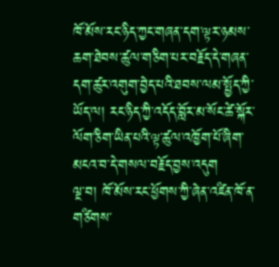ཁོ་མོས་རང་ཉིད་ཀྱང་གཞན་དག་ལྟར་ཉམས་ཆག་ཐེབས་ཚུལ་གཅིག་པར་བརྗོད་དེ་གཞན་དག་ཚུར་འགུག་བྱེད་པའི་ཐབས་ལམ་སྤྱོད་ཀྱི་ཡོད་ལ། རང་ཉིད་ཀྱི་འདོད་བློར་མ་སོང་ཚེ་སྐོར་ལོག་ཅིག་ཡིན་པའི་ལྟ་ཚུལ་འཁྱོག་པོ་ཞིག་མངའ་བ་དེ་གསལ་བརྗོད་བྱས་འདུག
ལྔ་བ། ཁོ་མོས་རང་ཕྱོགས་ཀྱི་ཞེན་འཛིན་ཁོ་ན་གཙིགས་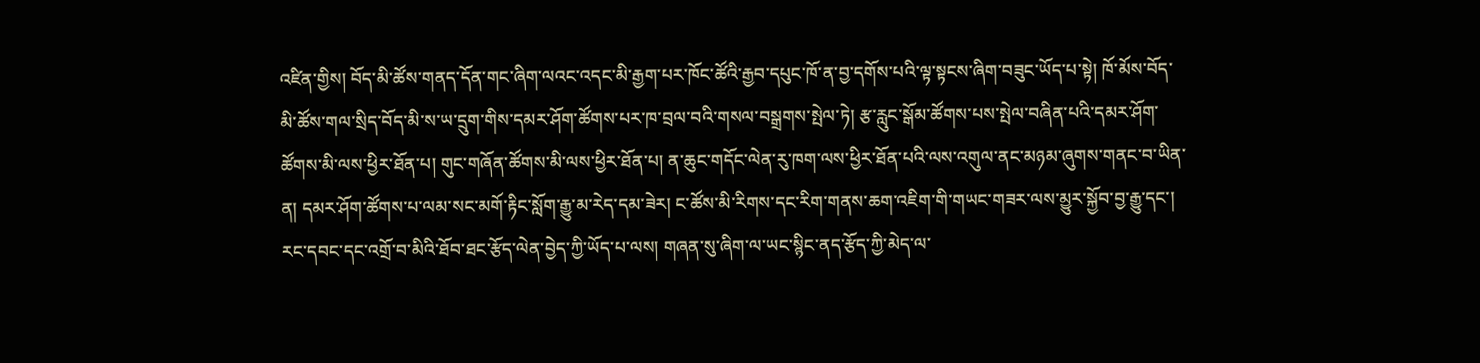འཛིན་གྱིས། བོད་མི་ཚོས་གནད་དོན་གང་ཞིག་ལའང་འདང་མི་རྒྱག་པར་ཁོང་ཚོའི་རྒྱབ་དཔུང་ཁོ་ན་བྱ་དགོས་པའི་ལྟ་སྟངས་ཞིག་བཟུང་ཡོད་པ་སྟེ། ཁོ་མོས་བོད་མི་ཚོས་གལ་སྲིད་བོད་མི་ས་ཡ་དྲུག་གིས་དམར་ཤོག་ཚོགས་པར་ཁ་བྲལ་བའི་གསལ་བསྒྲགས་སྤེལ་ཏེ། རྩ་རླུང་སྒོམ་ཚོགས་པས་སྤེལ་བཞིན་པའི་དམར་ཤོག་ཚོགས་མི་ལས་ཕྱིར་ཐོན་པ། གུང་གཞོན་ཚོགས་མི་ལས་ཕྱིར་ཐོན་པ། ན་ཆུང་གདོང་ལེན་རུ་ཁག་ལས་ཕྱིར་ཐོན་པའི་ལས་འགུལ་ནང་མཉམ་ཞུགས་གནང་བ་ཡིན་ན། དམར་ཤོག་ཚོགས་པ་ལམ་སང་མགོ་རྟིང་སློག་རྒྱུ་མ་རེད་དམ་ཟེར། ང་ཚོས་མི་རིགས་དང་རིག་གནས་ཆག་འཇིག་གི་གཡང་གཟར་ལས་མྱུར་སྐྱོབ་བྱ་རྒྱུ་དང་། རང་དབང་དང་འགྲོ་བ་མིའི་ཐོབ་ཐང་རྩོད་ལེན་བྱེད་ཀྱི་ཡོད་པ་ལས། གཞན་སུ་ཞིག་ལ་ཡང་སྙིང་ནད་རྩོད་ཀྱི་མེད་ལ་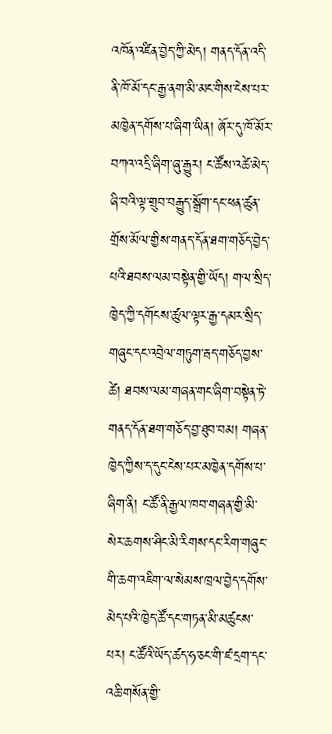འཁོན་འཛིན་བྱེད་ཀྱི་མེད། གནད་དོན་འདི་ནི་ཁོ་མོ་དང་རྒྱ་ནག་མི་མང་གིས་ངེས་པར་མཁྱེན་དགོས་པ་ཞིག་ཡིན། ཞོར་དུ་ཁོ་མོར་བཀའ་འདྲི་ཞིག་ཞུ་རྒྱུར། ང་ཚོས་འཚེ་མེད་ཞི་བའི་ལྟ་གྲུབ་བརྒྱུད་སྒྲོག་དང་ཕན་ཚུན་གྲོས་མོལ་གྱིས་གནད་དོན་ཐག་གཅོད་བྱེད་པའི་ཐབས་ལམ་བསྟེན་གྱི་ཡོད། གལ་སྲིད་ཁྱེད་ཀྱི་དགོངས་ཚུལ་ལྟར་རྒྱ་དམར་སྲིད་གཞུང་དང་འབྲེལ་གཏུག་རྦད་གཅོད་བྱས་ཚེ། ཐབས་ལམ་གཞན་གང་ཞིག་བསྟེན་ཏེ་གནད་དོན་ཐག་གཅོད་བྱ་ཐུབ་བམ། གཞན་ཁྱེད་ཀྱིས་ད་དུང་ངེས་པར་མཁྱེན་དགོས་པ་ཞིག་ནི། ང་ཚོ་ནི་རྒྱལ་ཁབ་གཞན་གྱི་མི་སེར་ཆགས་ཤིང་མི་རིགས་དང་རིག་གཞུང་གི་ཆག་འཇིག་ལ་སེམས་ཁྲལ་བྱེད་དགོས་མེད་པའི་ཁྱེད་ཚོ་དང་གཏན་མི་མཚུངས་པར། ང་ཚོའི་ཡོད་ཚད་ཧ་ཅང་གི་ཛ་དྲག་དང་འཆི་གསོན་གྱི་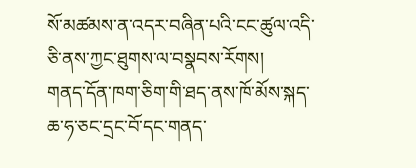སོ་མཚམས་ན་འདར་བཞིན་པའི་ངང་ཚུལ་འདི་ཅི་ནས་ཀྱང་ཐུགས་ལ་བསྣབས་རོགས།
གནད་དོན་ཁག་ཅིག་གི་ཐད་ནས་ཁོ་མོས་སྐད་ཆ་ཧ་ཅང་དྲང་བོ་དང་གནད་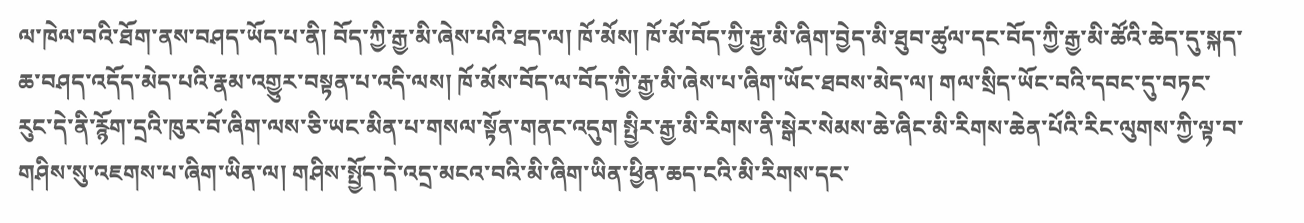ལ་ཁེལ་བའི་ཐོག་ནས་བཤད་ཡོད་པ་ནི། བོད་ཀྱི་རྒྱ་མི་ཞེས་པའི་ཐད་ལ། ཁོ་མོས། ཁོ་མོ་བོད་ཀྱི་རྒྱ་མི་ཞིག་བྱེད་མི་ཐུབ་ཚུལ་དང་བོད་ཀྱི་རྒྱ་མི་ཚོའི་ཆེད་དུ་སྐད་ཆ་བཤད་འདོད་མེད་པའི་རྣམ་འགྱུར་བསྟན་པ་འདི་ལས། ཁོ་མོས་བོད་ལ་བོད་ཀྱི་རྒྱ་མི་ཞེས་པ་ཞིག་ཡོང་ཐབས་མེད་ལ། གལ་སྲིད་ཡོང་བའི་དབང་དུ་བཏང་རུང་དེ་ནི་རྙོག་དྲའི་ཁུར་བོ་ཞིག་ལས་ཅི་ཡང་མིན་པ་གསལ་སྟོན་གནང་འདུག སྤྱིར་རྒྱ་མི་རིགས་ནི་སྒེར་སེམས་ཆེ་ཞིང་མི་རིགས་ཆེན་པོའི་རིང་ལུགས་ཀྱི་ལྟ་བ་གཤིས་སུ་འཇགས་པ་ཞིག་ཡིན་ལ། གཤིས་སྤྱོད་དེ་འདྲ་མངའ་བའི་མི་ཞིག་ཡིན་ཕྱིན་ཆད་ངའི་མི་རིགས་དང་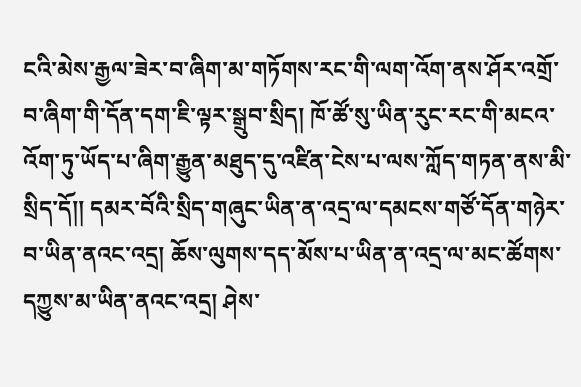ངའི་མེས་རྒྱལ་ཟེར་བ་ཞིག་མ་གཏོགས་རང་གི་ལག་འོག་ནས་ཤོར་འགྲོ་བ་ཞིག་གི་དོན་དག་ཇི་ལྟར་སྒྲུབ་སྲིད། ཁོ་ཚོ་སུ་ཡིན་རུང་རང་གི་མངའ་འོག་ཏུ་ཡོད་པ་ཞིག་རྒྱུན་མཐུད་དུ་འཛིན་ངེས་པ་ལས་ཀློད་གཏན་ནས་མི་སྲིད་དོ།། དམར་བོའི་སྲིད་གཞུང་ཡིན་ན་འདྲ་ལ་དམངས་གཙོ་དོན་གཉེར་བ་ཡིན་ནའང་འདྲ། ཆོས་ལུགས་དད་མོས་པ་ཡིན་ན་འདྲ་ལ་མང་ཚོགས་དཀྱུས་མ་ཡིན་ནའང་འདྲ། ཤེས་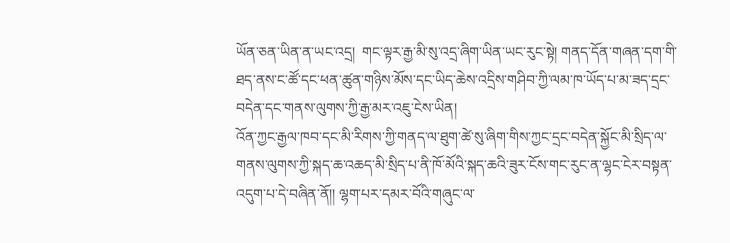ཡོན་ཅན་ཡིན་ན་ཡང་འདྲ།  གང་ལྟར་རྒྱ་མི་སུ་འདྲ་ཞིག་ཡིན་ཡང་རུང་སྟེ། གནད་དོན་གཞན་དག་གི་ཐད་ནས་ང་ཚོ་དང་ཕན་ཚུན་གཉིས་མོས་དང་ཡིད་ཆེས་འདྲིས་གཤིབ་ཀྱི་ལམ་ཁ་ཡོད་པ་མ་ཟད་དྲང་བདེན་དང་གནས་ལུགས་ཀྱི་རྒྱ་མར་འཇུ་ངེས་ཡིན།
འོན་ཀྱང་རྒྱལ་ཁབ་དང་མི་རིགས་ཀྱི་གནད་ལ་ཐུག་ཚེ་སུ་ཞིག་གིས་ཀྱང་དྲང་བདེན་སྐྱོང་མི་སྲིད་ལ་གནས་ལུགས་ཀྱི་སྐད་ཆ་འཆད་མི་སྲིད་པ་ནི་ཁོ་མོའི་སྐད་ཆའི་ཟུར་ངོས་གང་རུང་ན་ལྷང་ངེར་བསྟན་འདུག་པ་དེ་བཞིན་ནོ།། ལྷག་པར་དམར་བོའི་གཞུང་ལ་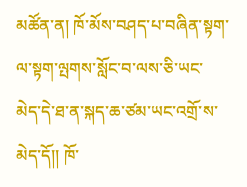མཚོན་ན། ཁོ་མོས་བཤད་པ་བཞིན་སྟག་ལ་སྟག་ལྤགས་སློང་བ་ལས་ཅི་ཡང་མེད་དེ་ཐ་ན་སྐད་ཆ་ཙམ་ཡང་འགྲོ་ས་མེད་དོ།། ཁོ་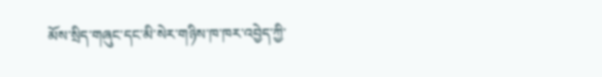མོས་སྲིད་གཞུང་དང་མི་སེར་གཉིས་ཁ་ཁར་འབྱེད་ཀྱི་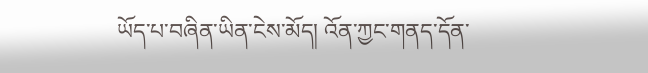ཡོད་པ་བཞིན་ཡིན་ངེས་མོད། འོན་ཀྱང་གནད་དོན་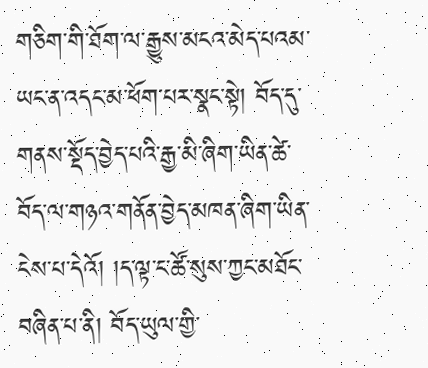གཅིག་གི་ཐོག་ལ་རྒྱུས་མངའ་མེད་པའམ་ཡང་ན་འདང་མ་ཕོག་པར་སྣང་སྟེ། བོད་དུ་གནས་སྡོད་བྱེད་པའི་རྒྱ་མི་ཞིག་ཡིན་ཚེ་བོད་ལ་གཉའ་གནོན་བྱེད་མཁན་ཞིག་ཡིན་ངེས་པ་དེའོ། །ད་ལྟ་ང་ཚོ་སུས་ཀྱང་མཐོང་བཞིན་པ་ནི། བོད་ཡུལ་གྱི་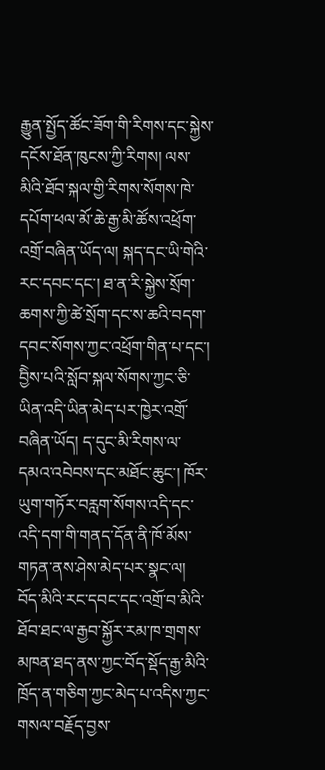རྒྱུན་སྤྱོད་ཚོང་ཟོག་གི་རིགས་དང་སྐྱེས་དངོས་ཐོན་ཁུངས་ཀྱི་རིགས། ལས་མིའི་ཐོབ་སྐལ་གྱི་རིགས་སོགས་ཁེ་དཔོག་ཕལ་མོ་ཆེ་རྒྱ་མི་ཚོས་འཕྲོག་འགྲོ་བཞིན་ཡོད་ལ། སྐད་དང་ཡི་གེའི་རང་དབང་དང་། ཐ་ན་རི་སྐྱེས་སྲོག་ཆགས་ཀྱི་ཚེ་སྲོག་དང་ས་ཆའི་བདག་དབང་སོགས་ཀྱང་འཕྲོག་གིན་པ་དང་། བྱིེས་པའི་སློབ་སྐལ་སོགས་ཀྱང་ཅི་ཡིན་འདི་ཡིན་མེད་པར་ཁྱེར་འགྲོ་བཞིན་ཡོད། ད་དུང་མི་རིགས་ལ་དམའ་འབེབས་དང་མཐོང་ཆུང་། ཁོར་ཡུག་གཏོར་བརླག་སོགས་འདི་དང་འདི་དག་གི་གནད་དོན་ནི་ཁོ་མོས་གཏན་ནས་ཤེས་མེད་པར་སྣང་ལ། བོད་མིའི་རང་དབང་དང་འགྲོ་བ་མིའི་ཐོབ་ཐང་ལ་རྒྱབ་སྐྱོར་རམ་ཁ་གྲགས་མཁན་ཐད་ནས་ཀྱང་བོད་སྡོད་རྒྱ་མིའི་ཁྲོད་ན་གཅིག་ཀྱང་མེད་པ་འདིས་ཀྱང་གསལ་བརྗོད་བྱས་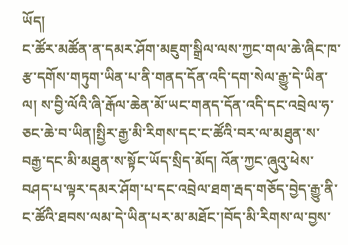ཡོད།
ང་ཚོར་མཚོན་ན་དམར་ཤོག་མཇུག་སྒྲིལ་ལས་ཀྱང་གལ་ཆེ་ཞིང་ཁ་རྩ་དགོས་གཏུག་ཡིན་པ་ནི་གནད་དོན་འདི་དག་སེལ་རྒྱུ་དེ་ཡིན་ལ། ས་བྱི་ལོའི་ཞི་རྒོལ་ཆེན་མོ་ཡང་གནད་དོན་འདི་དང་འབྲེལ་ཧ་ཅང་ཆེ་བ་ཡིན།སྤྱིར་རྒྱ་མི་རིགས་དང་ང་ཚོའི་བར་ལ་མཐུན་ས་བརྒྱ་དང་མི་མཐུན་ས་སྟོང་ཡོད་སྲིད་མོད། འོན་ཀྱང་ཞུའུ་ཕེས་བཤད་པ་ལྟར་དམར་ཤོག་པ་དང་འབྲེལ་ཐག་རྦད་གཅོད་བྱེད་རྒྱུ་ནི་ང་ཚོའི་ཐབས་ལམ་དེ་ཡིན་པར་མ་མཐོང་།བོད་མི་རིགས་ལ་བྱས་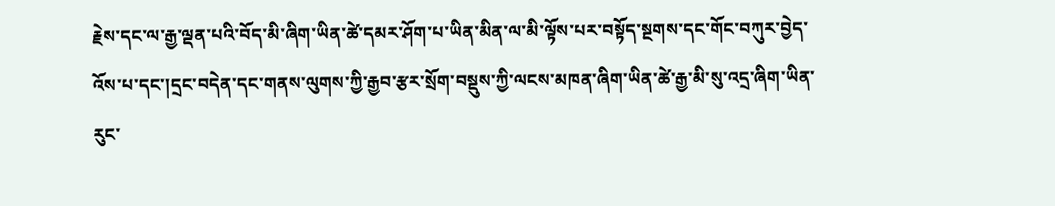རྗེས་དང་ལ་རྒྱ་ལྡན་པའི་བོད་མི་ཞིག་ཡིན་ཚེ་དམར་ཤོག་པ་ཡིན་མིན་ལ་མི་ལྟོས་པར་བསྟོད་སྔགས་དང་གོང་བཀུར་བྱེད་འོས་པ་དང་།དྲང་བདེན་དང་གནས་ལུགས་ཀྱི་རྒྱབ་རྩར་སྲོག་བསྡུས་ཀྱི་ལངས་མཁན་ཞིག་ཡིན་ཚེ་རྒྱ་མི་སུ་འདྲ་ཞིག་ཡིན་རུང་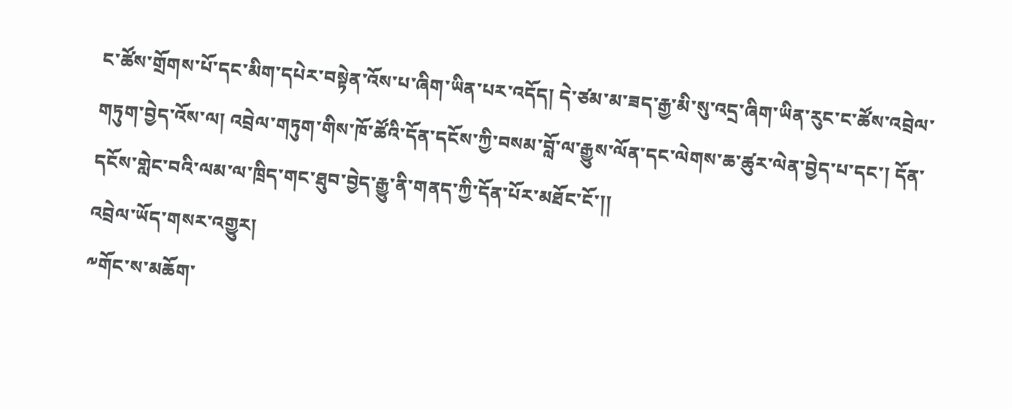ང་ཚོས་གྲོགས་པོ་དང་མིག་དཔེར་བསྟེན་འོས་པ་ཞིག་ཡིན་པར་འདོད། དེ་ཙམ་མ་ཟད་རྒྱ་མི་སུ་འདྲ་ཞིག་ཡིན་རུང་ང་ཚོས་འབྲེལ་གཏུག་བྱེད་འོས་ལ། འབྲེལ་གཏུག་གིས་ཁོ་ཚོའི་དོན་དངོས་ཀྱི་བསམ་བློ་ལ་རྒྱུས་ལོན་དང་ལེགས་ཆ་ཚུར་ལེན་བྱེད་པ་དང་། དོན་དངོས་གླེང་བའི་ལམ་ལ་ཁྲིད་གང་ཐུབ་བྱེད་རྒྱུ་ནི་གནད་ཀྱི་དོན་པོར་མཐོང་ངོ་།།
འབྲེལ་ཡོད་གསར་འགྱུར།
༸གོང་ས་མཆོག་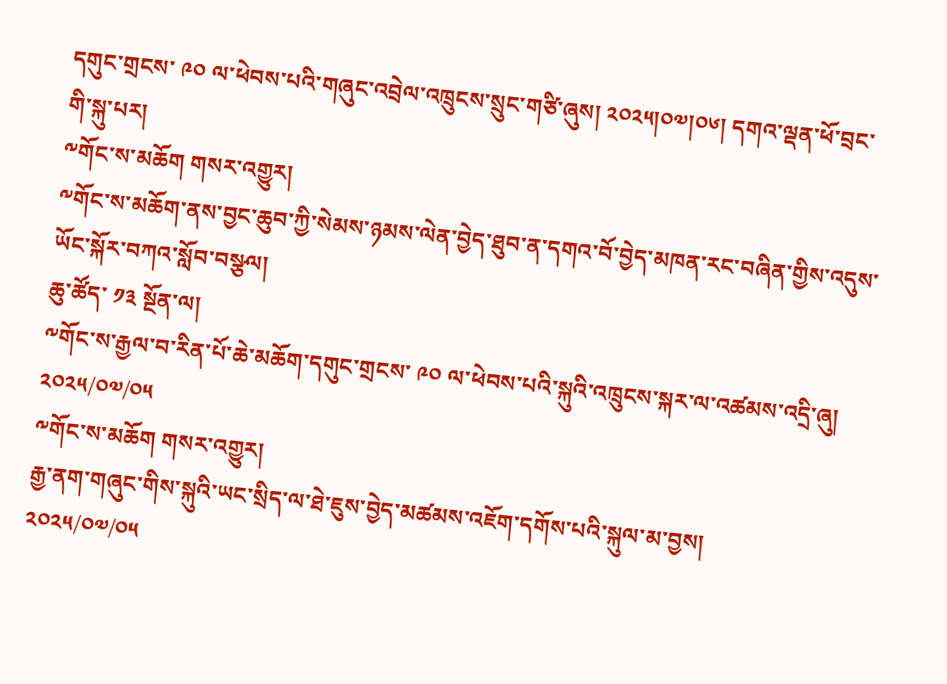དགུང་གྲངས་ ༩༠ ལ་ཕེབས་པའི་གཞུང་འབྲེལ་འཁྲུངས་སྲུང་གཙི་ཞུས། ༢༠༢༥།༠༧།༠༦། དགའ་ལྡན་ཕོ་བྲང་གི་སྐུ་པར།
༸གོང་ས་མཆོག གསར་འགྱུར།
༸གོང་ས་མཆོག་ནས་བྱང་ཆུབ་ཀྱི་སེམས་ཉམས་ལེན་བྱེད་ཐུབ་ན་དགའ་བོ་བྱེད་མཁན་རང་བཞིན་གྱིས་འདུས་ཡོང་སྐོར་བཀའ་སློབ་བསྩལ།
ཆུ་ཚོད་ ༡༣ སྔོན་ལ།
༸གོང་ས་རྒྱལ་བ་རིན་པོ་ཆེ་མཆོག་དགུང་གྲངས་ ༩༠ ལ་ཕེབས་པའི་སྐུའི་འཁྲུངས་སྐར་ལ་འཚམས་འདྲི་ཞུ།
༢༠༢༥/༠༧/༠༥
༸གོང་ས་མཆོག གསར་འགྱུར།
རྒྱ་ནག་གཞུང་གིས་སྐུའི་ཡང་སྲིད་ལ་ཐེ་ཇུས་བྱེད་མཚམས་འཇོག་དགོས་པའི་སྐུལ་མ་བྱས།
༢༠༢༥/༠༧/༠༥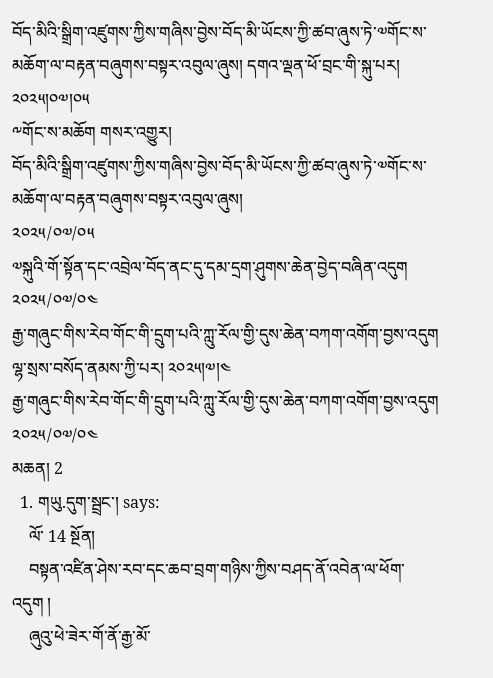བོད་མིའི་སྒྲིག་འཛུགས་ཀྱིས་གཞིས་བྱེས་བོད་མི་ཡོངས་ཀྱི་ཚབ་ཞུས་ཏེ་༧གོང་ས་མཆོག་ལ་བརྟན་བཞུགས་བསྟར་འབུལ་ཞུས། དགའ་ལྡན་ཕོ་བྲང་གི་སྐུ་པར། ༢༠༢༥།༠༧།༠༥
༸གོང་ས་མཆོག གསར་འགྱུར།
བོད་མིའི་སྒྲིག་འཛུགས་ཀྱིས་གཞིས་བྱེས་བོད་མི་ཡོངས་ཀྱི་ཚབ་ཞུས་ཏེ་༧གོང་ས་མཆོག་ལ་བརྟན་བཞུགས་བསྟར་འབུལ་ཞུས།
༢༠༢༥/༠༧/༠༥
༧སྐུའི་གོ་སྟོན་དང་འབྲེལ་བོད་ནང་དུ་དམ་དྲག་ཤུགས་ཆེན་བྱེད་བཞིན་འདུག
༢༠༢༥/༠༧/༠༤
རྒྱ་གཞུང་གིས་རེབ་གོང་གི་དྲུག་པའི་ཀླུ་རོལ་གྱི་དུས་ཆེན་བཀག་འགོག་བྱས་འདུག ལྷ་སྲས་བསོད་ནམས་ཀྱི་པར། ༢༠༢༥།༧།༤
རྒྱ་གཞུང་གིས་རེབ་གོང་གི་དྲུག་པའི་ཀླུ་རོལ་གྱི་དུས་ཆེན་བཀག་འགོག་བྱས་འདུག
༢༠༢༥/༠༧/༠༤
མཆན། 2
  1. གཡུ.དུག་སྦྲང་། says:
    ལོ་ 14 སྔོན།
    བསྟན་འཛིན་ཤེས་རབ་དང་ཆབ་བྲག་གཉིས་ཀྱིས་བཤད་ནོ་འབེན་ལ་ཕོག་འདུག །
    ཞུའུ་ཕེ་ཟེར་གོ་ནོ་རྒྱ་མོ་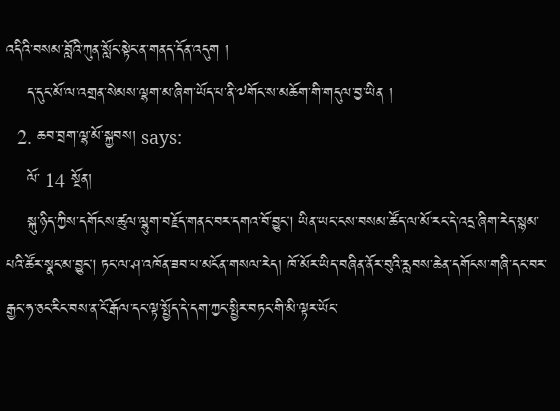འདིའི་བསམ་བློའི་ཀུན་སློང་སྟེང་ན་གནད་དོན་འདུག །
    ད་དུང་མོ་ལ་འགྲན་སེམས་ལྷག་མ་ཞིག་ཡོད་པ་ནི་༧གོང་ས་མཆོག་གི་གདུལ་བྱ་ཡིན །
  2. ཆབ་བྲག་ལྷ་མོ་སྐྱབས། says:
    ལོ་ 14 སྔོན།
    སྐུ་ཉིད་ཀྱིས་དགོངས་ཚུལ་ལྷུག་བརྗོད་གནང་བར་དགའ་བོ་བྱུང། ཡིན་ཡང་ངས་བསམ་ཚོད་ལ་མོ་རང་དེ་འདྲ་ཞིག་རེད་སྙམ་པའི་ཚོར་སྣང་མ་བྱུང། ཏང་ལ་ཤ་འཁོན་ཟབ་པ་མངོན་གསལ་རེད། ཁོ་མོར་ཡིད་བཞིན་ནོར་བུའི་རླབས་ཆེན་དགོངས་གཞི་དང་བར་རྒྱང་ཧ་ཅང་རིང་བས་ན་ངོ་རྒོལ་དང་ལྟ་སྤྱོད་དེ་དག་ཀྱང་སྤྱིར་བཏང་གི་མི་ལྟར་ཡོང་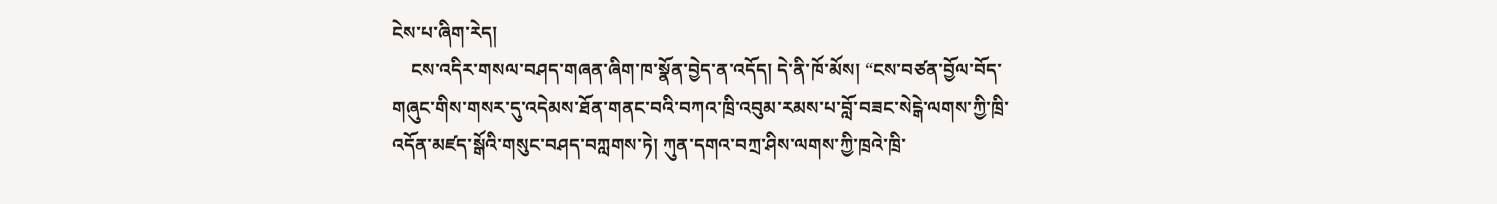ངེས་པ་ཞིག་རེད།
    ངས་འདིར་གསལ་བཤད་གཞན་ཞིག་ཁ་སྣོན་བྱེད་ན་འདོད། དེ་ནི་ཁོ་མོས། “ངས་བཙན་བྱོལ་བོད་གཞུང་གིས་གསར་དུ་འདེམས་ཐོན་གནང་བའི་བཀའ་ཁྲི་འབུམ་རམས་པ་བློ་བཟང་སེངྒེ་ལགས་ཀྱི་ཁྲི་འདོན་མཛད་སྒོའི་གསུང་བཤད་བཀླགས་ཏེ། ཀུན་དགའ་བཀྲ་ཤིས་ལགས་ཀྱི་ཁྲའེ་ཁྲི་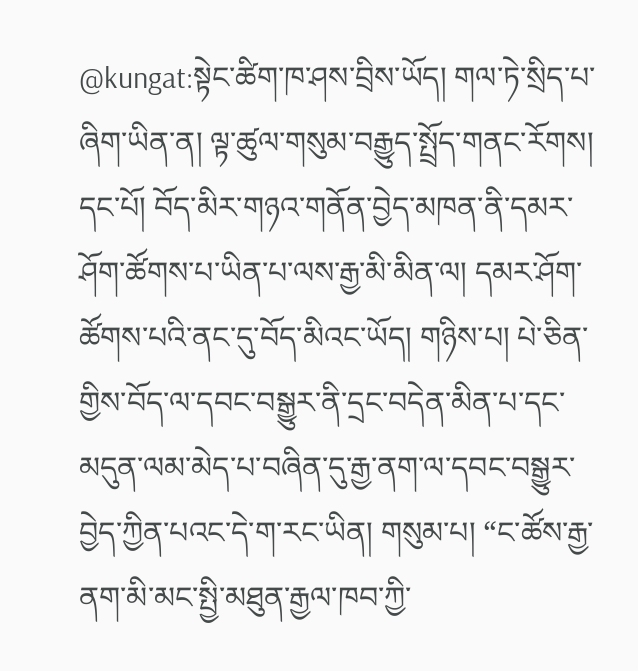@kungat:སྟེང་ཚིག་ཁ་ཤས་བྲིས་ཡོད། གལ་ཏེ་སྲིད་པ་ཞིག་ཡིན་ན། ལྟ་ཚུལ་གསུམ་བརྒྱུད་སྤྲོད་གནང་རོགས། དང་པོ། བོད་མིར་གཉའ་གནོན་བྱེད་མཁན་ནི་དམར་ཤོག་ཚོགས་པ་ཡིན་པ་ལས་རྒྱ་མི་མིན་ལ། དམར་ཤོག་ཚོགས་པའི་ནང་དུ་བོད་མིའང་ཡོད། གཉིས་པ། པེ་ཅིན་གྱིས་བོད་ལ་དབང་བསྒྱུར་ནི་དྲང་བདེན་མིན་པ་དང་མདུན་ལམ་མེད་པ་བཞིན་དུ་རྒྱ་ནག་ལ་དབང་བསྒྱུར་བྱེད་ཀྱིན་པའང་དེ་ག་རང་ཡིན། གསུམ་པ། “ང་ཚོས་རྒྱ་ནག་མི་མང་སྤྱི་མཐུན་རྒྱལ་ཁབ་ཀྱི་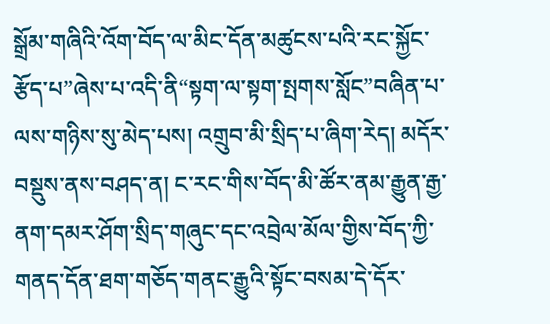སྒྲོམ་གཞིའི་འོག་བོད་ལ་མིང་དོན་མཚུངས་པའི་རང་སྐྱོང་རྩོད་པ”ཞེས་པ་འདི་ནི“སྟག་ལ་སྟག་སྤགས་སློང”བཞིན་པ་ལས་གཉིས་སུ་མེད་པས། འགྲུབ་མི་སྲིད་པ་ཞིག་རེད། མདོར་བསྡུས་ནས་བཤད་ན། ང་རང་གིས་བོད་མི་ཚོར་ནམ་རྒྱུན་རྒྱ་ནག་དམར་ཤོག་སྲིད་གཞུང་དང་འབྲེལ་མོལ་གྱིས་བོད་ཀྱི་གནད་དོན་ཐག་གཅོད་གནང་རྒྱུའི་སྟོང་བསམ་དེ་དོར་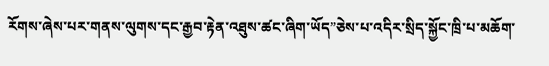རོགས་ཞེས་པར་གནས་ལུགས་དང་རྒྱབ་རྟེན་འཐུས་ཚང་ཞིག་ཡོད”ཅེས་པ་འདིར་སྲིད་སྐྱོང་ཁྲི་པ་མཆོག་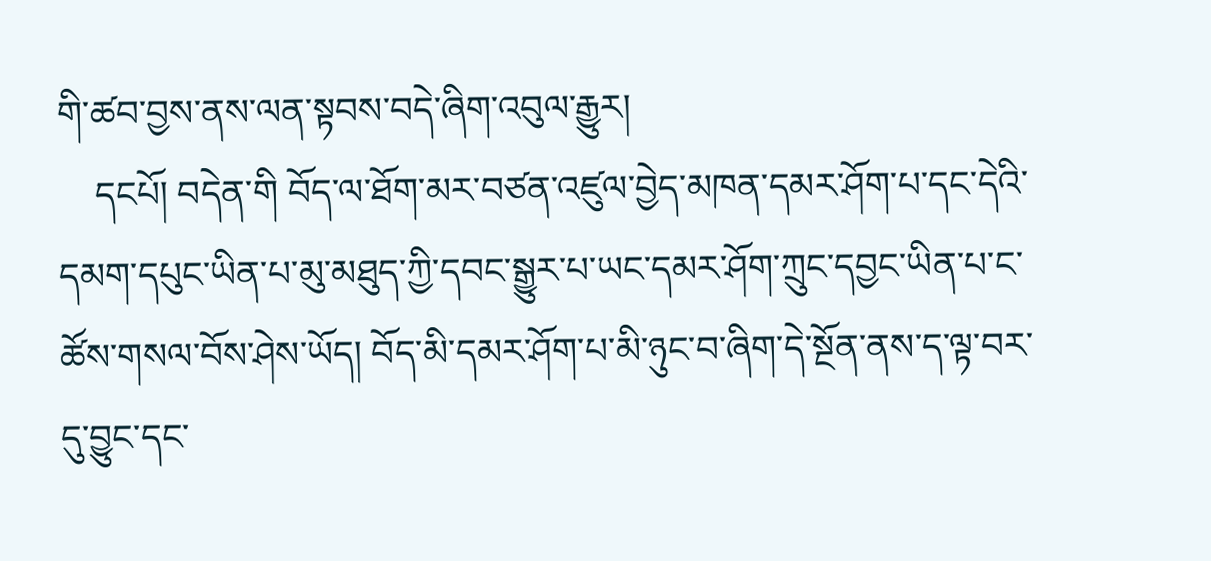གི་ཚབ་བྱས་ནས་ལན་སྟབས་བདེ་ཞིག་འབུལ་རྒྱུར།
    དངཔོ། བདེན་གི བོད་ལ་ཐོག་མར་བཙན་འཛུལ་བྱེད་མཁན་དམར་ཤོག་པ་དང་དེའི་དམག་དཔུང་ཡིན་པ་མུ་མཐུད་ཀྱི་དབང་སྒྱུར་པ་ཡང་དམར་ཤོག་ཀྲུང་དབྱང་ཡིན་པ་ང་ཚོས་གསལ་བོས་ཤེས་ཡོད། བོད་མི་དམར་ཤོག་པ་མི་ཉུང་བ་ཞིག་དེ་སྔོན་ནས་ད་ལྟ་བར་དུ་བྱུང་དང་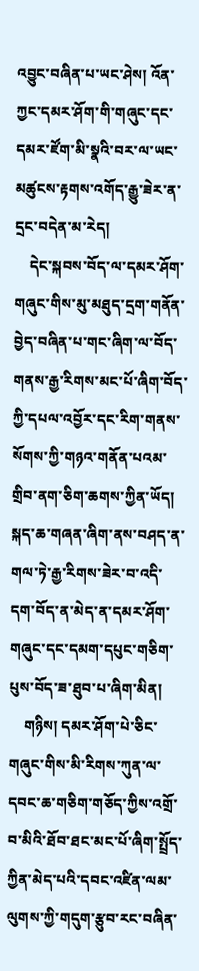འབྱུང་བཞིན་པ་ཡང་ཤེས། འོན་ཀྱང་དམར་ཤོག་གི་གཞུང་དང་དམར་ཛོག་མི་སྣའི་བར་ལ་ཡང་མཚུངས་རྟགས་འགོད་རྒྱུ་ཟེར་ན་དྲང་བདེན་མ་རེད།
    དེང་སྐབས་བོད་ལ་དམར་ཤོག་གཞུང་གིས་མུ་མཐུད་དྲག་གནོན་བྱེད་བཞིན་པ་གང་ཞིག་ལ་བོད་གནས་རྒྱ་རིགས་མང་པོ་ཞིག་བོད་ཀྱི་དཔལ་འབྱོར་དང་རིག་གནས་སོགས་ཀྱི་གཉའ་གནོན་པའམ་གྲིབ་ནག་ཅིག་ཆགས་ཀྱིན་ཡོད། སྐད་ཆ་གཞན་ཞིག་ནས་བཤད་ན་གལ་ཏེ་རྒྱ་རིགས་ཟེར་བ་འདི་དག་བོད་ན་མེད་ན་དམར་ཤོག་གཞུང་དང་དམག་དཔུང་གཅིག་པུས་བོད་ཟ་ཐུབ་པ་ཞིག་མིན།
    གཉིས། དམར་ཤོག་པེ་ཅིང་གཞུང་གིས་མི་རིགས་ཀུན་ལ་དབང་ཆ་གཅིག་གཅོད་ཀྱིས་འགྲོ་བ་མིའི་ཐོབ་ཐང་མང་པོ་ཞིག་སྤྲོད་ཀྱིན་མེད་པའི་དབང་འཛིན་ལམ་ལུགས་ཀྱི་གདུག་རྩུབ་རང་བཞིན་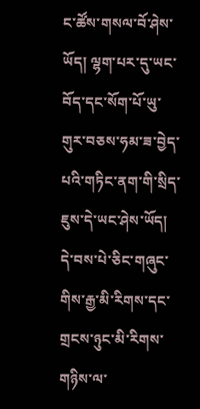ང་ཚོས་གསལ་བོ་ཤེས་ཡོད། ལྷག་པར་དུ་ཡང་བོད་དང་སོག་པོ་ཡུ་གུར་བཅས་ཧམ་ཟ་བྱེད་པའི་གཏིང་ནག་གི་སྲིད་ཇུས་དེ་ཡང་ཤེས་ཡོད། དེ་བས་པེ་ཅིང་གཞུང་གིས་རྒྱ་མི་རིགས་དང་གྲངས་ཉུང་མི་རིགས་གཉིས་ལ་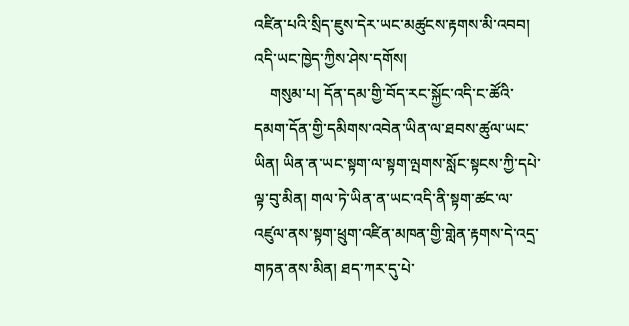འཛིན་པའི་སྲིད་ཇུས་དེར་ཡང་མཚུངས་རྟགས་མི་འབབ། འདི་ཡང་ཁྱེད་ཀྱིས་ཤེས་དགོས།
    གསུམ་པ། དོན་དམ་གྱི་བོད་རང་སྐྱོང་འདི་ང་ཚོའི་དམག་དོན་གྱི་དམིགས་འབེན་ཡིན་ལ་ཐབས་ཚུལ་ཡང་ཡིན། ཡིན་ན་ཡང་སྟག་ལ་སྟག་ལྤགས་སློང་སྟངས་ཀྱི་དཔེ་ལྟ་བུ་མིན། གལ་ཏེ་ཡིན་ན་ཡང་འདི་ནི་སྟག་ཚང་ལ་འཛུལ་ནས་སྟག་ཕྲུག་འཛིན་མཁན་གྱི་གླེན་རྟགས་དེ་འདྲ་གཏན་ནས་མིན། ཐད་ཀར་དུ་པེ་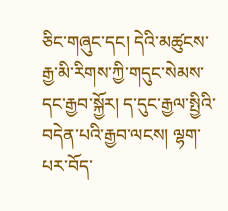ཅིང་གཞུང་དང། དེའི་མཚུངས་རྒྱ་མི་རིགས་ཀྱི་གདུང་སེམས་དང་རྒྱབ་སྐྱོར། ད་དུང་རྒྱལ་སྤྱིའི་བདེན་པའི་རྒྱབ་ལངས། ལྷག་པར་བོད་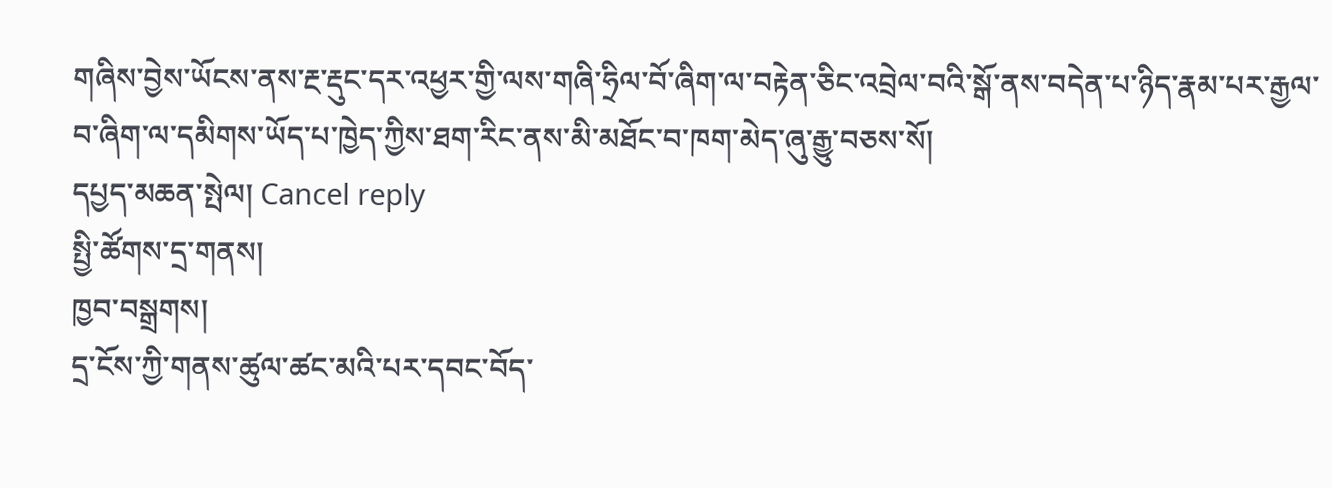གཞིས་བྱེས་ཡོངས་ནས་རྔ་རྡུང་དར་འཕྱར་གྱི་ལས་གཞི་ཧྲིལ་བོ་ཞིག་ལ་བརྟེན་ཅིང་འབྲེལ་བའི་སྒོ་ནས་བདེན་པ་ཉིད་རྣམ་པར་རྒྱལ་བ་ཞིག་ལ་དམིགས་ཡོད་པ་ཁྱེད་ཀྱིས་ཐག་རིང་ནས་མི་མཐོང་བ་ཁག་མེད་ཞུ་རྒྱུ་བཅས་སོ།
དཔྱད་མཆན་སྤེལ། Cancel reply
སྤྱི་ཚོགས་དྲ་གནས།
ཁྱབ་བསྒྲགས།
དྲ་ངོས་ཀྱི་གནས་ཚུལ་ཚང་མའི་པར་དབང་བོད་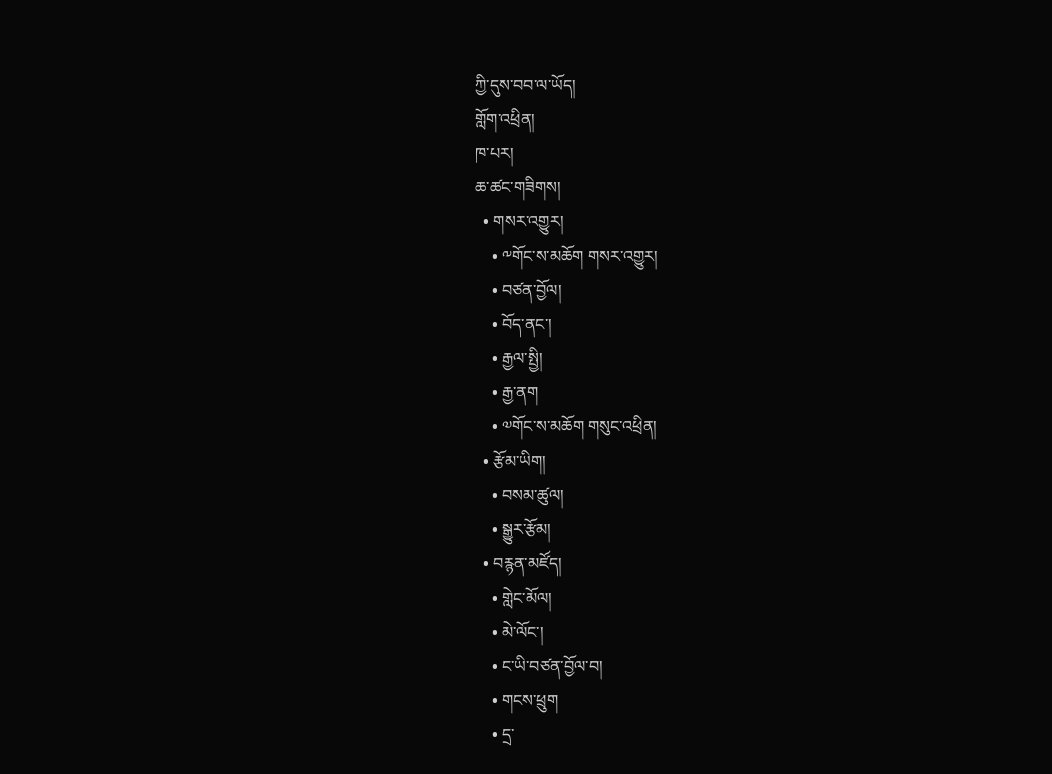ཀྱི་དུས་བབ་ལ་ཡོད།
གློག་འཕྲིན།
ཁ་པར།
ཆ་ཚང་གཟིགས།
  • གསར་འགྱུར།
    • ༸གོང་ས་མཆོག གསར་འགྱུར།
    • བཙན་བྱོལ།
    • བོད་ནང་།
    • རྒྱལ་སྤྱི།
    • རྒྱ་ནག
    • ༧གོང་ས་མཆོག གསུང་འཕྲིན།
  • རྩོམ་ཡིག།
    • བསམ་ཚུལ།
    • སྒྱུར་རྩོམ།
  • བརྙན་མཛོད།
    • གླེང་མོལ།
    • མེ་ལོང་།
    • ང་ཡི་བཙན་བྱོལ་བ།
    • གངས་ཕྲུག
    • དྲ་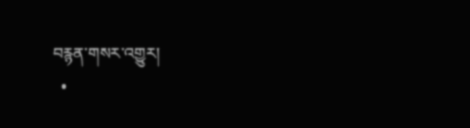བརྙན་གསར་འགྱུར།
  •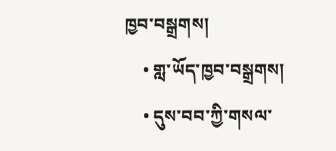ཁྱབ་བསྒྲགས།
    • གླ་ཡོད་ཁྱབ་བསྒྲགས།
    • དུས་བབ་ཀྱི་གསལ་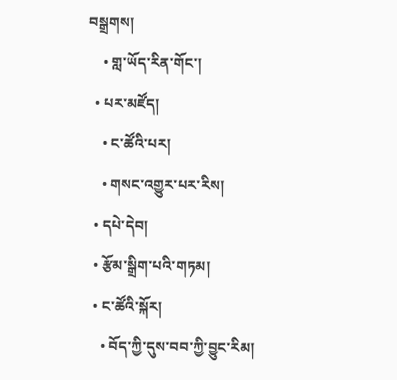བསྒྲགས།
    • གླ་ཡོད་རིན་གོང་།
  • པར་མཛོད།
    • ང་ཚོའི་པར།
    • གསང་འགྱུར་པར་རིས།
  • དཔེ་དེབ།
  • རྩོམ་སྒྲིག་པའི་གཏམ།
  • ང་ཚོའི་སྐོར།
    • བོད་ཀྱི་དུས་བབ་ཀྱི་བྱུང་རིམ།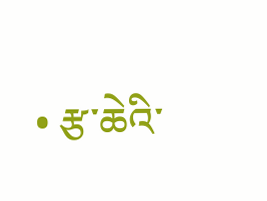• རྩ་ཆེའི་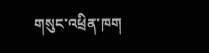གསུང་འཕྲིན་ཁག